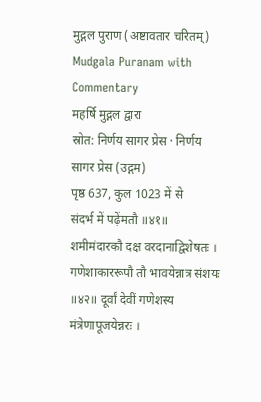मुद्गल पुराण (अष्टावतार चरितम्)
Mudgala Puranam with Commentary
महर्षि मुद्गल द्वारा
स्रोत: निर्णय सागर प्रेस · निर्णय सागर प्रेस (उद्गम)
पृष्ठ 637, कुल 1023 में से
संदर्भ में पढ़ेंमतौ ॥४१॥ शमीमंदारकौ दक्ष वरदानाद्विशेषतः । गणेशाकाररूपौ तौ भावयेन्नात्र संशयः ॥४२॥ दूर्वां देवीं गणेशस्य मंत्रेणापूजयेन्नरः ।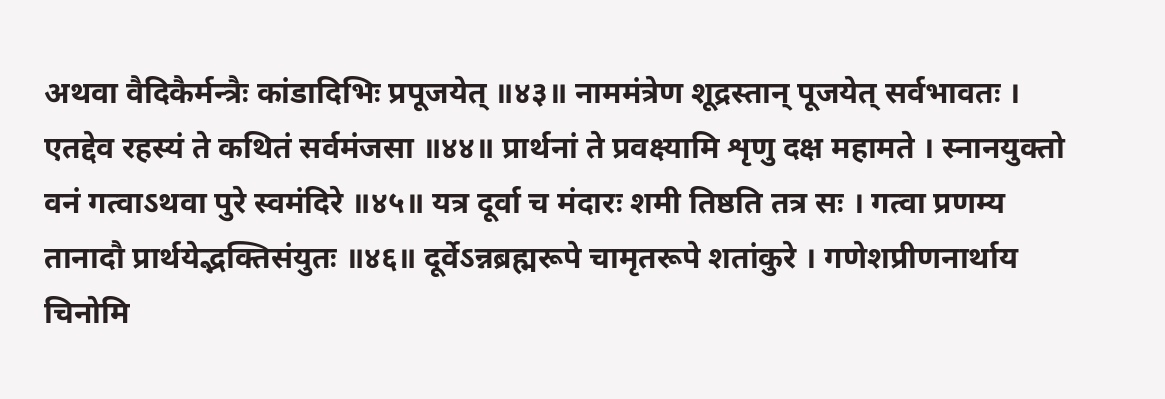अथवा वैदिकैर्मन्त्रैः कांडादिभिः प्रपूजयेत् ॥४३॥ नाममंत्रेण शूद्रस्तान् पूजयेत् सर्वभावतः । एतद्देव रहस्यं ते कथितं सर्वमंजसा ॥४४॥ प्रार्थनां ते प्रवक्ष्यामि शृणु दक्ष महामते । स्नानयुक्तो वनं गत्वाऽथवा पुरे स्वमंदिरे ॥४५॥ यत्र दूर्वा च मंदारः शमी तिष्ठति तत्र सः । गत्वा प्रणम्य तानादौ प्रार्थयेद्भक्तिसंयुतः ॥४६॥ दूर्वेऽन्नब्रह्मरूपे चामृतरूपे शतांकुरे । गणेशप्रीणनार्थाय चिनोमि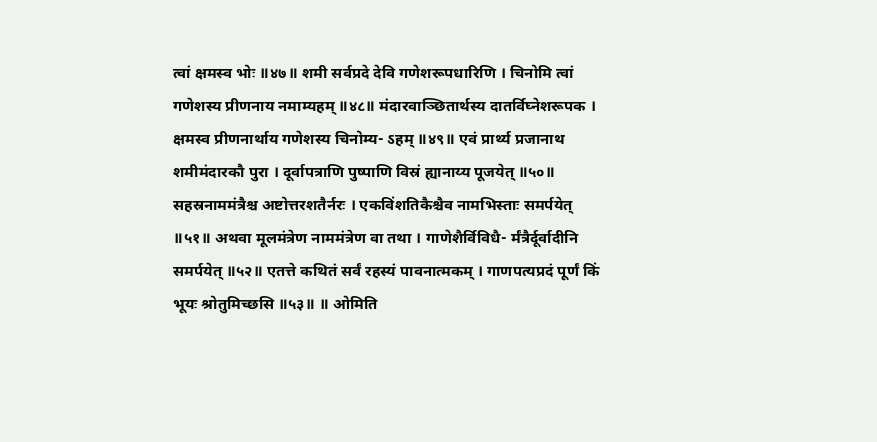त्वां क्षमस्व भोः ॥४७॥ शमी सर्वप्रदे देवि गणेशरूपधारिणि । चिनोमि त्वां गणेशस्य प्रीणनाय नमाम्यहम् ॥४८॥ मंदारवाञ्छितार्थस्य दातर्विघ्नेशरूपक । क्षमस्व प्रीणनार्थाय गणेशस्य चिनोम्य- ऽहम् ॥४९॥ एवं प्रार्थ्य प्रजानाथ शमीमंदारकौ पुरा । दूर्वापत्राणि पुष्पाणि विस्रं ह्यानाय्य पूजयेत् ॥५०॥ सहस्रनाममंत्रैश्च अष्टोत्तरशतैर्नरः । एकविंशतिकैश्चैव नामभिस्ताः समर्पयेत् ॥५१॥ अथवा मूलमंत्रेण नाममंत्रेण वा तथा । गाणेशैर्विविधै- र्मंत्रैर्दूर्वादीनि समर्पयेत् ॥५२॥ एतत्ते कथितं सर्वं रहस्यं पावनात्मकम् । गाणपत्यप्रदं पूर्णं किं भूयः श्रोतुमिच्छसि ॥५३॥ ॥ ओमिति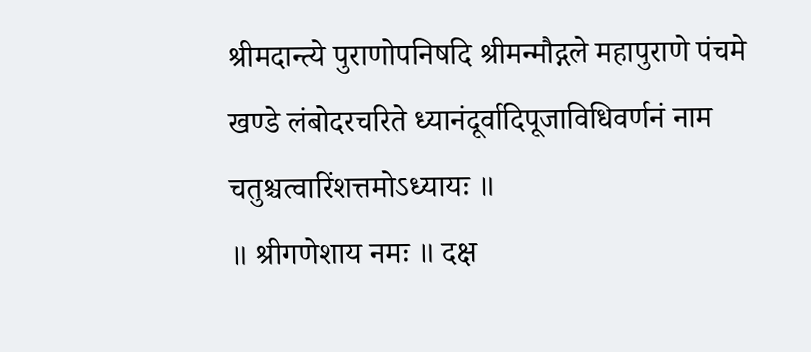श्रीमदान्त्ये पुराणोपनिषदि श्रीमन्मौद्गले महापुराणे पंचमे खण्डे लंबोदरचरिते ध्यानंदूर्वादिपूजाविधिवर्णनं नाम चतुश्चत्वारिंशत्तमोऽध्यायः ॥
॥ श्रीगणेशाय नमः ॥ दक्ष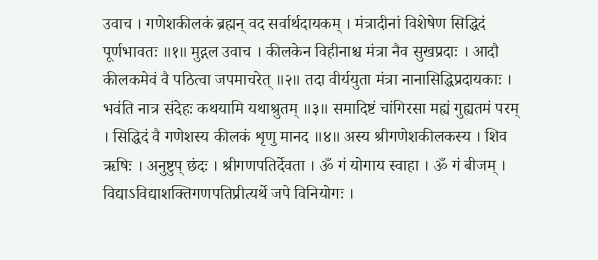उवाच । गणेशकीलकं ब्रह्मन् वद सर्वार्थदायकम् । मंत्रादीनां विशेषेण सिद्धिदं पूर्णभावतः ॥१॥ मुद्गल उवाच । कीलकेन विहीनाश्च मंत्रा नैव सुखप्रदाः । आदौ कीलकमेवं वै पठित्वा जपमाचरेत् ॥२॥ तदा वीर्ययुता मंत्रा नानासिद्धिप्रदायकाः । भवंति नात्र संदेहः कथयामि यथाश्रुतम् ॥३॥ समादिष्टं चांगिरसा मह्यं गुह्यतमं परम् । सिद्धिदं वै गणेशस्य कीलकं शृणु मानद ॥४॥ अस्य श्रीगणेशकीलकस्य । शिव ऋषिः । अनुष्टुप् छंदः । श्रीगणपतिर्देवता । ॐ गं योगाय स्वाहा । ॐ गं बीजम् । विद्याऽविद्याशक्तिगणपतिप्रीत्यर्थे जपे विनियोगः ।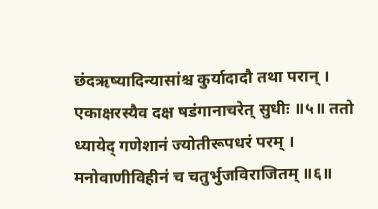छंदऋष्यादिन्यासांश्च कुर्यादादौ तथा परान् । एकाक्षरस्यैव दक्ष षडंगानाचरेत् सुधीः ॥५॥ ततो ध्यायेद् गणेशानं ज्योतीरूपधरं परम् । मनोवाणीविहीनं च चतुर्भुजविराजितम् ॥६॥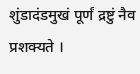शुंडादंडमुखं पूर्णं द्रष्टुं नैव प्रशक्यते ।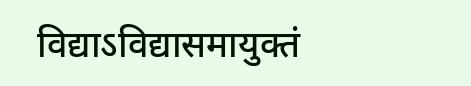विद्याऽविद्यासमायुक्तं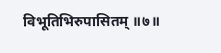विभूतिभिरुपासितम् ॥७॥